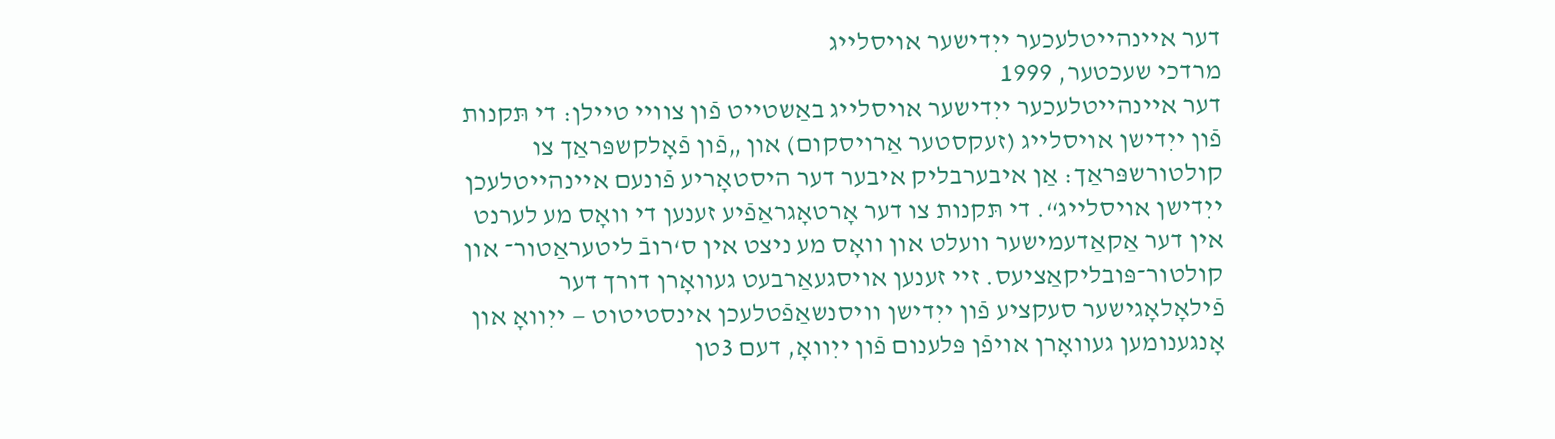דער אײנהײטלעכער ייִדישער אױסלײג
מרדכי שעכטער, 1999
דער איינהייטלעכער ייִדישער אויסלייג באַשטייט פֿון צוויי טיילן: די תּקנות פֿון ייִדישן אויסלייג (זעקסטער אַרויסקום) און „פֿון פֿאָלקשפּראַך צו קולטורשפּראַך: אַן איבערבליק איבער דער היסטאָריע פֿונעם איינהייטלעכן ייִדישן אויסלייג“. די תּקנות צו דער אָרטאָגראַפֿיע זענען די וואָס מע לערנט אין דער אַקאַדעמישער וועלט און וואָס מע ניצט אין ס‘רובֿ ליטעראַטור־ און קולטור־פּובליקאַציעס. זיי זענען אויסגעאַרבעט געוואָרן דורך דער פֿילאָלאָגישער סעקציע פֿון ייִדישן וויסנשאַפֿטלעכן אינסטיטוט — ייִוואָ און אָנגענומען געוואָרן אויפֿן פּלענום פֿון ייִוואָ, דעם 3טן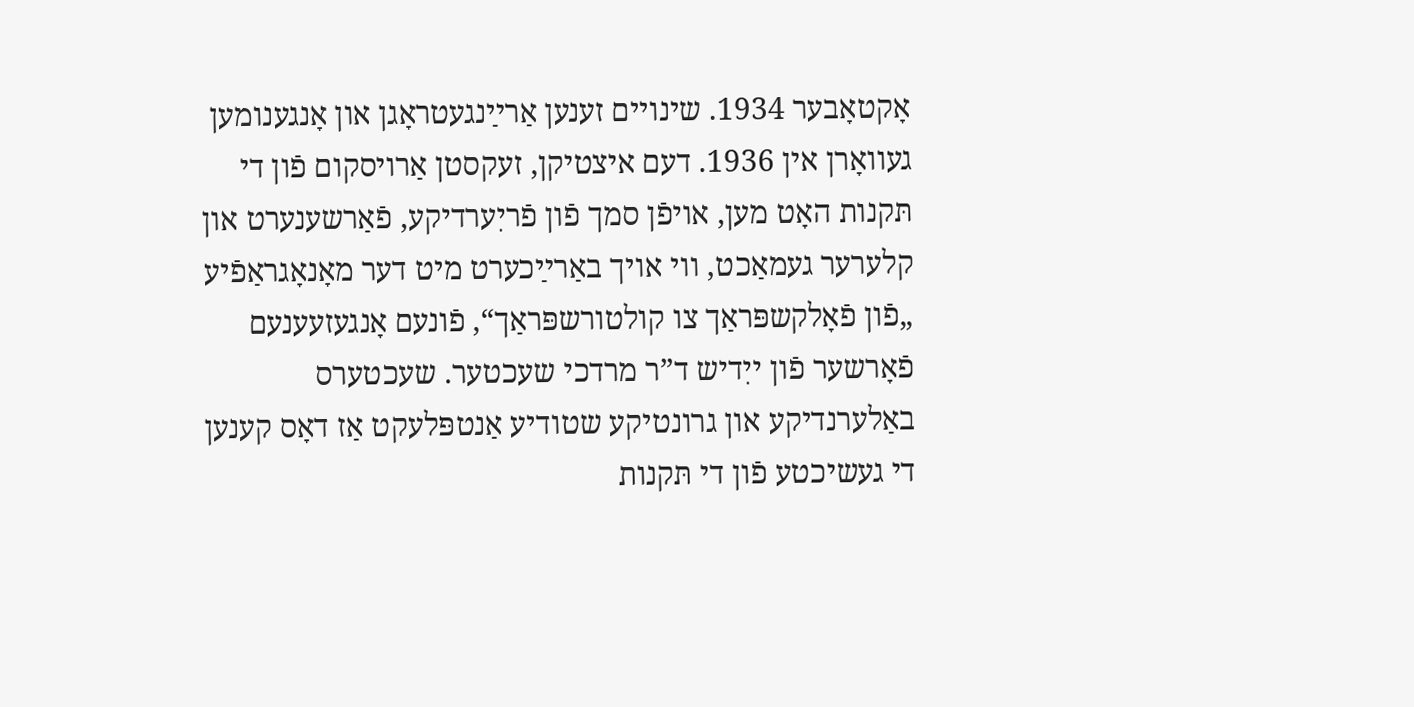אָקטאָבער 1934. שינויים זענען אַרײַנגעטראָגן און אָנגענומען געוואָרן אין 1936. דעם איצטיקן, זעקסטן אַרויסקום פֿון די תּקנות האָט מען, אויפֿן סמך פֿון פֿריִערדיקע, פֿאַרשענערט און קלערער געמאַכט, ווי אויך באַרײַכערט מיט דער מאָנאָגראַפֿיע „פֿון פֿאָלקשפּראַך צו קולטורשפּראַך“, פֿונעם אָנגעזעענעם פֿאָרשער פֿון ייִדיש ד”ר מרדכי שעכטער. שעכטערס באַלערנדיקע און גרונטיקע שטודיע אַנטפּלעקט אַז דאָס קענען די געשיכטע פֿון די תּקנות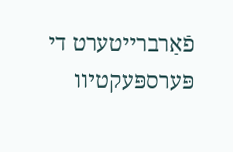פֿאַרברייטערט די פּערספּעקטיוו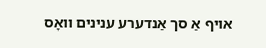אויף אַ סך אַנדערע ענינים וואָס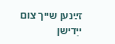זײַנען שייך צום ייִדישן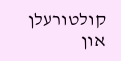קולטורעלן און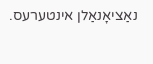נאַציאָנאַלן אינטערעס.